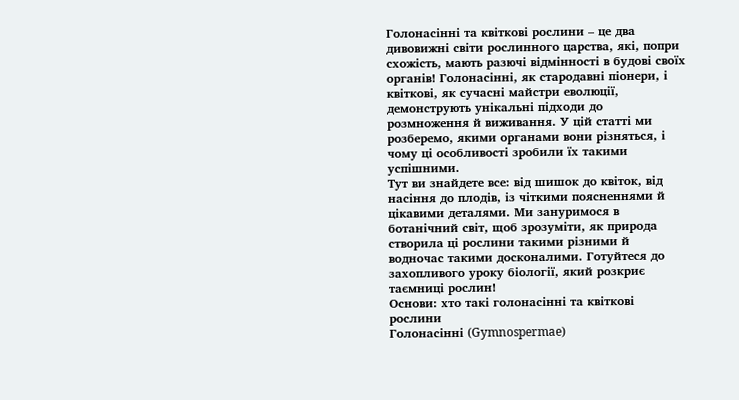Голонасінні та квіткові рослини – це два дивовижні світи рослинного царства, які, попри схожість, мають разючі відмінності в будові своїх органів! Голонасінні, як стародавні піонери, і квіткові, як сучасні майстри еволюції, демонструють унікальні підходи до розмноження й виживання. У цій статті ми розберемо, якими органами вони різняться, і чому ці особливості зробили їх такими успішними.
Тут ви знайдете все: від шишок до квіток, від насіння до плодів, із чіткими поясненнями й цікавими деталями. Ми зануримося в ботанічний світ, щоб зрозуміти, як природа створила ці рослини такими різними й водночас такими досконалими. Готуйтеся до захопливого уроку біології, який розкриє таємниці рослин!
Основи: хто такі голонасінні та квіткові рослини
Голонасінні (Gymnospermae)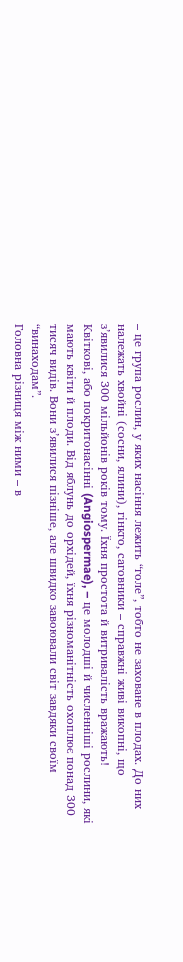– це група рослин, у яких насіння лежить “голе”, тобто не заховане в плодах. До них належать хвойні (сосни, ялини), гінкго, саговники – справжні живі викопні, що з’явилися 300 мільйонів років тому. Їхня простота й витривалість вражають!
Квіткові, або покритонасінні (Angiospermae), – це молодші й численніші рослини, які мають квіти й плоди. Від яблунь до орхідей, їхня різноманітність охоплює понад 300 тисяч видів. Вони з’явилися пізніше, але швидко завоювали світ завдяки своїм “винаходам”.
Головна різниця між ними – в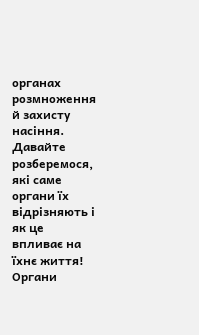органах розмноження й захисту насіння. Давайте розберемося, які саме органи їх відрізняють і як це впливає на їхнє життя!
Органи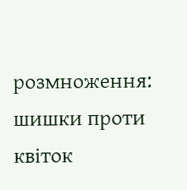розмноження: шишки проти квіток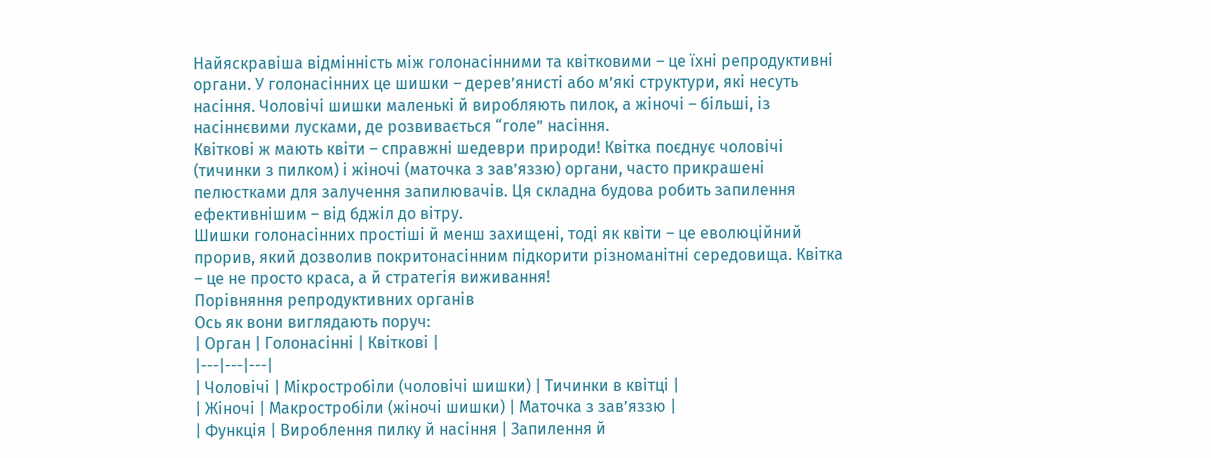Найяскравіша відмінність між голонасінними та квітковими – це їхні репродуктивні органи. У голонасінних це шишки – дерев’янисті або м’які структури, які несуть насіння. Чоловічі шишки маленькі й виробляють пилок, а жіночі – більші, із насіннєвими лусками, де розвивається “голе” насіння.
Квіткові ж мають квіти – справжні шедеври природи! Квітка поєднує чоловічі (тичинки з пилком) і жіночі (маточка з зав’яззю) органи, часто прикрашені пелюстками для залучення запилювачів. Ця складна будова робить запилення ефективнішим – від бджіл до вітру.
Шишки голонасінних простіші й менш захищені, тоді як квіти – це еволюційний прорив, який дозволив покритонасінним підкорити різноманітні середовища. Квітка – це не просто краса, а й стратегія виживання!
Порівняння репродуктивних органів
Ось як вони виглядають поруч:
| Орган | Голонасінні | Квіткові |
|---|---|---|
| Чоловічі | Мікростробіли (чоловічі шишки) | Тичинки в квітці |
| Жіночі | Макростробіли (жіночі шишки) | Маточка з зав’яззю |
| Функція | Вироблення пилку й насіння | Запилення й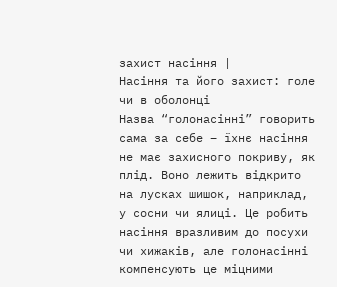захист насіння |
Насіння та його захист: голе чи в оболонці
Назва “голонасінні” говорить сама за себе – їхнє насіння не має захисного покриву, як плід. Воно лежить відкрито на лусках шишок, наприклад, у сосни чи ялиці. Це робить насіння вразливим до посухи чи хижаків, але голонасінні компенсують це міцними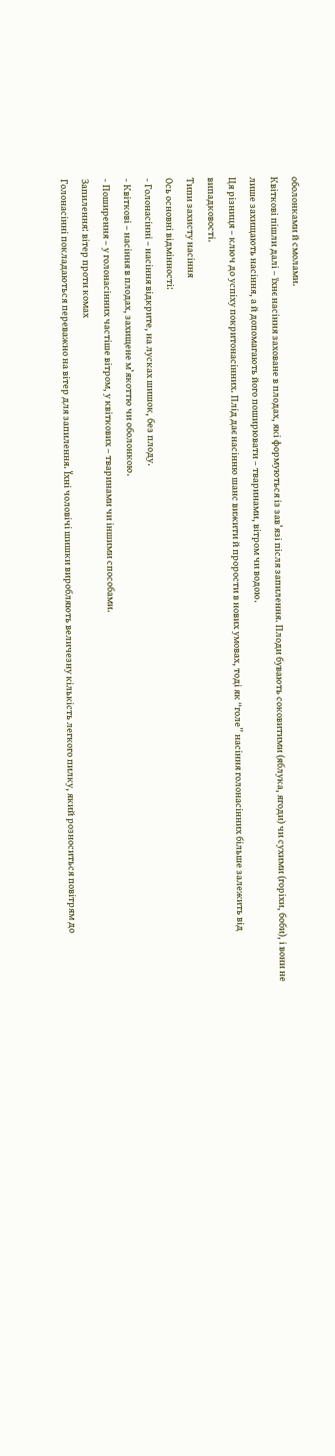оболонками й смолами.
Квіткові пішли далі – їхнє насіння заховане в плодах, які формуються із зав’язі після запилення. Плоди бувають соковитими (яблука, ягоди) чи сухими (горіхи, боби), і вони не лише захищають насіння, а й допомагають його поширювати – тваринами, вітром чи водою.
Ця різниця – ключ до успіху покритонасінних. Плід дає насінню шанс вижити й прорости в нових умовах, тоді як “голе” насіння голонасінних більше залежить від випадковості.
Типи захисту насіння
Ось основні відмінності:
- Голонасінні – насіння відкрите, на лусках шишок, без плоду.
- Квіткові – насіння в плодах, захищене м’якоттю чи оболонкою.
- Поширення – у голонасінних частіше вітром, у квіткових – тваринами чи іншими способами.
Запилення: вітер проти комах
Голонасінні покладаються переважно на вітер для запилення. Їхні чоловічі шишки виробляють величезну кількість легкого пилку, який розноситься повітрям до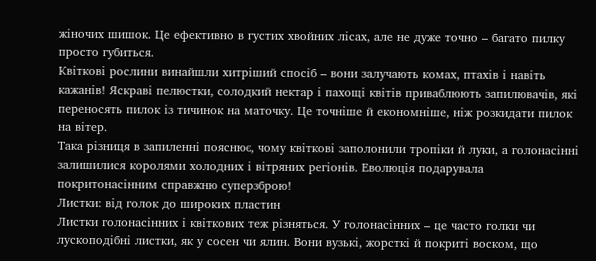жіночих шишок. Це ефективно в густих хвойних лісах, але не дуже точно – багато пилку просто губиться.
Квіткові рослини винайшли хитріший спосіб – вони залучають комах, птахів і навіть кажанів! Яскраві пелюстки, солодкий нектар і пахощі квітів приваблюють запилювачів, які переносять пилок із тичинок на маточку. Це точніше й економніше, ніж розкидати пилок на вітер.
Така різниця в запиленні пояснює, чому квіткові заполонили тропіки й луки, а голонасінні залишилися королями холодних і вітряних регіонів. Еволюція подарувала покритонасінним справжню суперзброю!
Листки: від голок до широких пластин
Листки голонасінних і квіткових теж різняться. У голонасінних – це часто голки чи лускоподібні листки, як у сосен чи ялин. Вони вузькі, жорсткі й покриті воском, що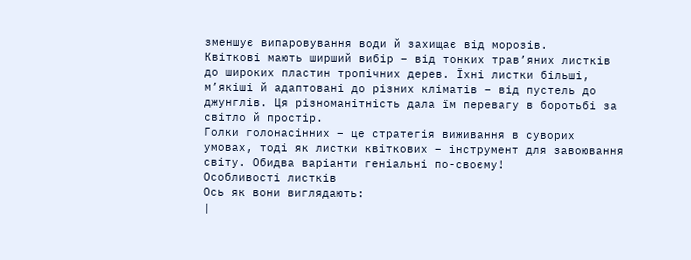зменшує випаровування води й захищає від морозів.
Квіткові мають ширший вибір – від тонких трав’яних листків до широких пластин тропічних дерев. Їхні листки більші, м’якіші й адаптовані до різних кліматів – від пустель до джунглів. Ця різноманітність дала їм перевагу в боротьбі за світло й простір.
Голки голонасінних – це стратегія виживання в суворих умовах, тоді як листки квіткових – інструмент для завоювання світу. Обидва варіанти геніальні по-своєму!
Особливості листків
Ось як вони виглядають:
|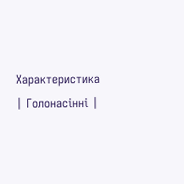Характеристика | Голонасінні |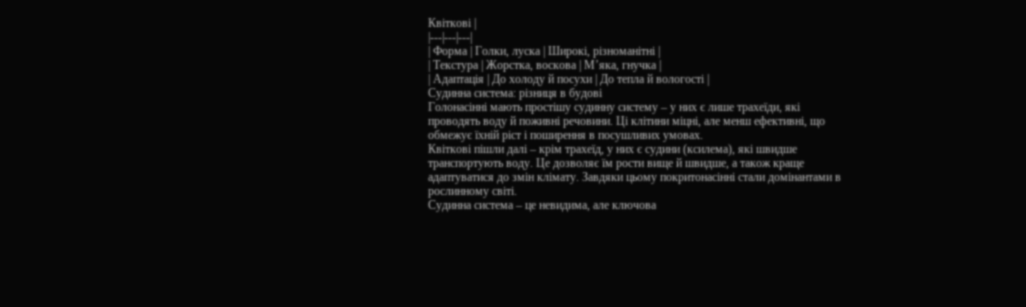Квіткові |
|---|---|---|
| Форма | Голки, луска | Широкі, різноманітні |
| Текстура | Жорстка, воскова | М’яка, гнучка |
| Адаптація | До холоду й посухи | До тепла й вологості |
Судинна система: різниця в будові
Голонасінні мають простішу судинну систему – у них є лише трахеїди, які проводять воду й поживні речовини. Ці клітини міцні, але менш ефективні, що обмежує їхній ріст і поширення в посушливих умовах.
Квіткові пішли далі – крім трахеїд, у них є судини (ксилема), які швидше транспортують воду. Це дозволяє їм рости вище й швидше, а також краще адаптуватися до змін клімату. Завдяки цьому покритонасінні стали домінантами в рослинному світі.
Судинна система – це невидима, але ключова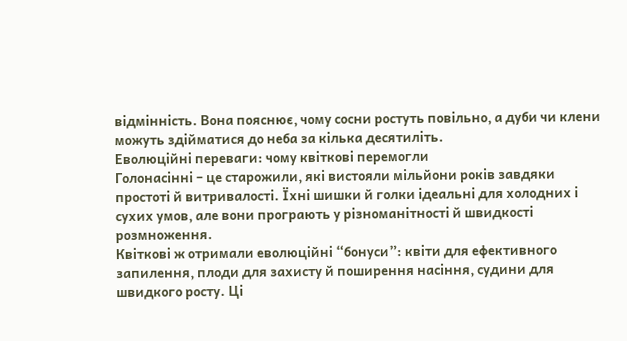відмінність. Вона пояснює, чому сосни ростуть повільно, а дуби чи клени можуть здійматися до неба за кілька десятиліть.
Еволюційні переваги: чому квіткові перемогли
Голонасінні – це старожили, які вистояли мільйони років завдяки простоті й витривалості. Їхні шишки й голки ідеальні для холодних і сухих умов, але вони програють у різноманітності й швидкості розмноження.
Квіткові ж отримали еволюційні “бонуси”: квіти для ефективного запилення, плоди для захисту й поширення насіння, судини для швидкого росту. Ці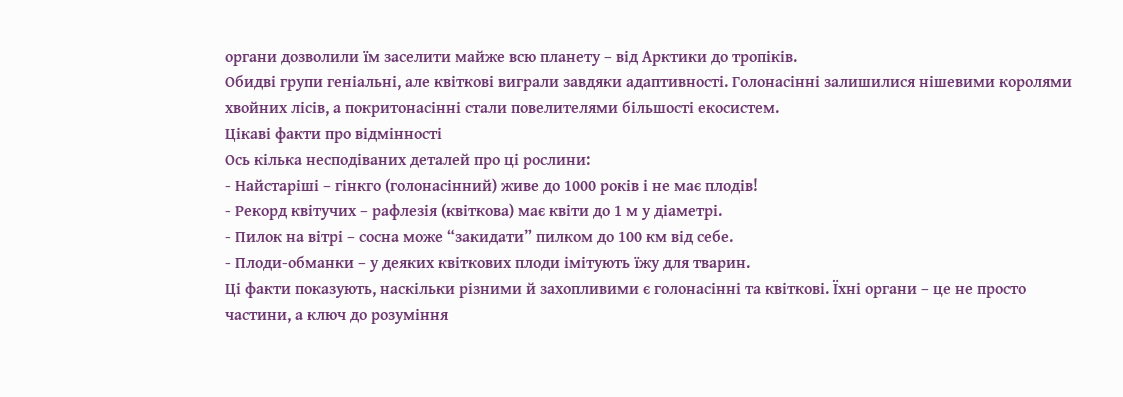органи дозволили їм заселити майже всю планету – від Арктики до тропіків.
Обидві групи геніальні, але квіткові виграли завдяки адаптивності. Голонасінні залишилися нішевими королями хвойних лісів, а покритонасінні стали повелителями більшості екосистем.
Цікаві факти про відмінності
Ось кілька несподіваних деталей про ці рослини:
- Найстаріші – гінкго (голонасінний) живе до 1000 років і не має плодів!
- Рекорд квітучих – рафлезія (квіткова) має квіти до 1 м у діаметрі.
- Пилок на вітрі – сосна може “закидати” пилком до 100 км від себе.
- Плоди-обманки – у деяких квіткових плоди імітують їжу для тварин.
Ці факти показують, наскільки різними й захопливими є голонасінні та квіткові. Їхні органи – це не просто частини, а ключ до розуміння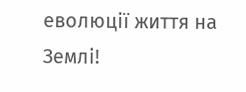еволюції життя на Землі!